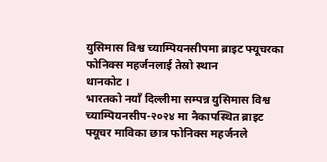युसिमास विश्व च्याम्पियनसीपमा ब्राइट फ्यूचरका फोनिक्स महर्जनलाई तेस्रो स्थान
थानकोट ।
भारतको नयाँ दिल्लीमा सम्पन्न युसिमास विश्व च्याम्पियनसीप-२०२४ मा नैकापस्थित ब्राइट फ्यूचर माविका छात्र फोनिक्स महर्जनले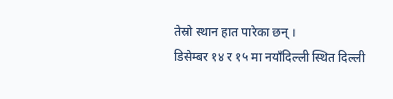तेस्रो स्थान हात पारेका छन् ।
डिसेम्बर १४ र १५ मा नयाँदिल्ली स्थित दिल्ली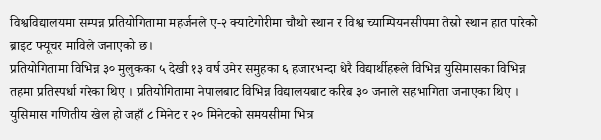विश्वविद्यालयमा सम्पन्न प्रतियोगितामा महर्जनले ए-२ क्याटेगोरीमा चौथो स्थान र विश्व च्याम्पियनसीपमा तेस्रो स्थान हात पारेको ब्राइट फ्यूचर माविले जनाएको छ।
प्रतियोगितामा विभिन्न ३० मुलुकका ५ देखी १३ वर्ष उमेर समुहका ६ हजारभन्दा धेरै विद्यार्थीहरूले विभिन्न युसिमासका विभिन्न तहमा प्रतिस्पर्धा गरेका थिए । प्रतियोगितामा नेपालबाट विभिन्न विद्यालयबाट करिब ३० जनाले सहभागिता जनाएका थिए ।
युसिमास गणितीय खेल हो जहाँ ८ मिनेट र २० मिनेटको समयसीमा भित्र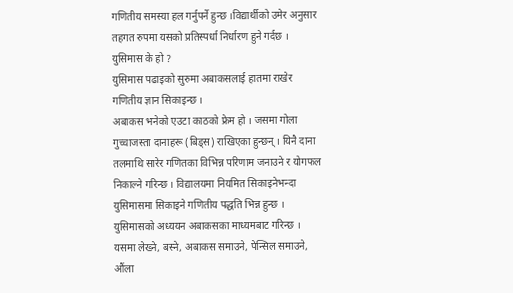गणितीय समस्या हल गर्नुपर्ने हुन्छ ।विद्यार्थीको उमेर अनुसार तहगत रुपमा यसको प्रतिस्पर्धा निर्धारण हुने गर्दछ ।
युसिमास के हो ?
युसिमास पढाइको सुरुमा अबाकसलाई हातमा राखेर गणितीय ज्ञान सिकाइन्छ ।
अबाकस भनेको एउटा काठको फ्रेम हो । जसमा गोला गुच्चाजस्ता दानाहरू (बिड्स) राखिएका हुन्छन् । यिनै दाना तलमाथि सारेर गणितका विभिन्न परिणाम जनाउने र योगफल निकाल्ने गरिन्छ । विद्यालयमा नियमित सिकाइनेभन्दा युसिमासमा सिकाइने गणितीय पद्धति भिन्न हुन्छ । युसिमासको अध्ययन अबाकसका माध्यमबाट गरिन्छ । यसमा लेख्ने, बस्ने, अबाकस समाउने, पेन्सिल समाउने, औंला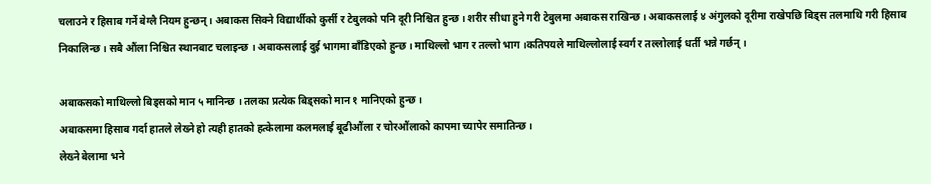चलाउने र हिसाब गर्ने बेग्लै नियम हुन्छन् । अबाकस सिक्ने विद्यार्थीको कुर्सी र टेबुलको पनि दूरी निश्चित हुन्छ । शरीर सीधा हुने गरी टेबुलमा अबाकस राखिन्छ । अबाकसलाई ४ अंगुलको दूरीमा राखेपछि बिड्स तलमाथि गरी हिसाब निकालिन्छ । सबै औंला निश्चित स्थानबाट चलाइन्छ । अबाकसलाई दुई भागमा बाँडिएको हुन्छ । माथिल्लो भाग र तल्लो भाग ।कतिपयले माथिल्लोलाई स्वर्ग र तल्लोलाई धर्ती भन्ने गर्छन् ।

अबाकसको माथिल्लो बिड्सको मान ५ मानिन्छ । तलका प्रत्येक बिड्सको मान १ मानिएको हुन्छ ।
अबाकसमा हिसाब गर्दा हातले लेख्ने हो त्यही हातको हत्केलामा कलमलाई बूढीऔंला र चोरऔंलाको कापमा च्यापेर समातिन्छ ।
लेख्ने बेलामा भने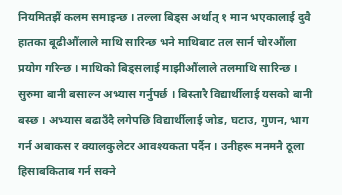नियमितझैं कलम समाइन्छ । तल्ला बिड्स अर्थात् १ मान भएकालाई दुवै हातका बूढीऔंलाले माथि सारिन्छ भने माथिबाट तल सार्न चोरऔंला प्रयोग गरिन्छ । माथिको बिड्सलाई माझीऔंलाले तलमाथि सारिन्छ । सुरुमा बानी बसाल्न अभ्यास गर्नुपर्छ । बिस्तारै विद्यार्थीलाई यसको बानी बस्छ । अभ्यास बढाउँदै लगेपछि विद्यार्थीलाई जोड, घटाउ, गुणन, भाग गर्न अबाकस र क्यालकुलेटर आवश्यकता पर्दैन । उनीहरू मनमनै ठूला हिसाबकिताब गर्न सक्ने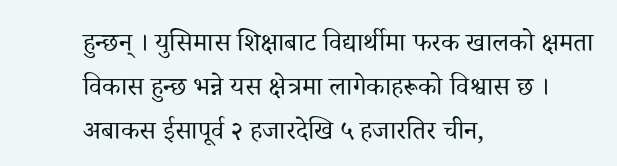हुन्छन् । युसिमास शिक्षाबाट विद्यार्थीमा फरक खालको क्षमता विकास हुन्छ भन्ने यस क्षेत्रमा लागेकाहरूको विश्वास छ ।
अबाकस ईसापूर्व २ हजारदेखि ५ हजारतिर चीन,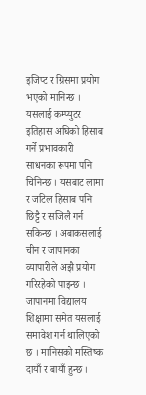इजिप्ट र ग्रिसमा प्रयोग भएको मानिन्छ । यसलाई कम्प्युटर इतिहास अघिको हिसाब गर्ने प्रभावकारी साधनका रूपमा पनि चिनिन्छ । यसबाट लामा र जटिल हिसाब पनि छिट्टै र सजिलै गर्न सकिन्छ । अबाकसलाई चीन र जापानका व्यापारीले अझै प्रयोग गरिरहेको पाइन्छ ।
जापानमा विद्यालय शिक्षामा समेत यसलाई समावेश गर्न थालिएको छ । मानिसको मस्तिष्क दायाँ र बायाँ हुन्छ ।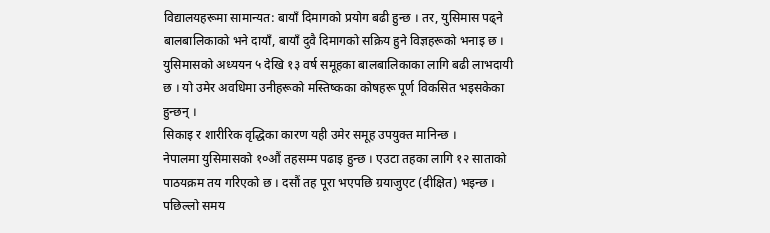विद्यालयहरूमा सामान्यत: बायाँ दिमागको प्रयोग बढी हुन्छ । तर, युसिमास पढ्ने बालबालिकाको भने दायाँ, बायाँ दुवै दिमागको सक्रिय हुने विज्ञहरूको भनाइ छ ।
युसिमासको अध्ययन ५ देखि १३ वर्ष समूहका बालबालिकाका लागि बढी लाभदायी छ । यो उमेर अवधिमा उनीहरूको मस्तिष्कका कोषहरू पूर्ण विकसित भइसकेका हुन्छन् ।
सिकाइ र शारीरिक वृद्धिका कारण यही उमेर समूह उपयुक्त मानिन्छ ।
नेपालमा युसिमासको १०औं तहसम्म पढाइ हुन्छ । एउटा तहका लागि १२ साताको पाठयक्रम तय गरिएको छ । दसौं तह पूरा भएपछि ग्रयाजुएट (दीक्षित) भइन्छ ।
पछिल्लो समय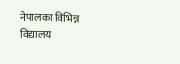नेपालका विभिन्न विद्यालय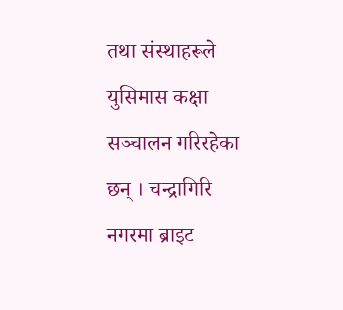तथा संस्थाहरूले युसिमास कक्षा सञ्चालन गरिरहेका छन् । चन्द्रागिरि नगरमा ब्राइट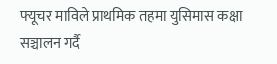फ्यूचर माविले प्राथमिक तहमा युसिमास कक्षा सञ्चालन गर्दै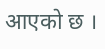आएको छ ।